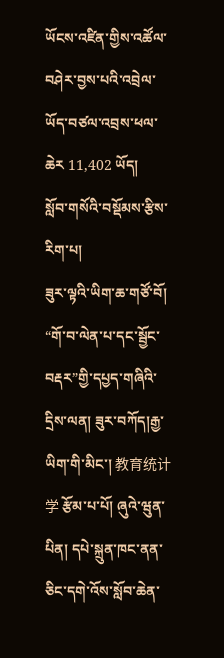ཡོངས་འཛིན་གྱིས་འཚོལ་བཤེར་བྱས་པའི་འབྲེལ་ཡོད་བཙལ་འབྲས་ཕལ་ཆེར 11,402 ཡོད།
སློབ་གསོའི་བསྡོམས་རྩིས་རིག་པ།
ཟུར་ལྟའི་ཡིག་ཆ་གཙོ་བོ། “གོ་བ་ལེན་པ་དང་སྦྱོང་བརྡར”གྱི་དཔྱད་གཞིའི་དྲིས་ལན། ཟུར་བཀོད།རྒྱ་ཡིག་གི་མིང་། 教育统计学 རྩོམ་པ་པོ། ཞུའེ་ཝུན་པིན། དཔེ་སྐྲུན་ཁང་ནན་ཅིང་དགེ་འོས་སློབ་ཆེན་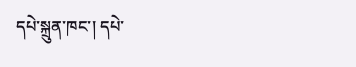དཔེ་སྐྲུན་ཁང་། དཔེ་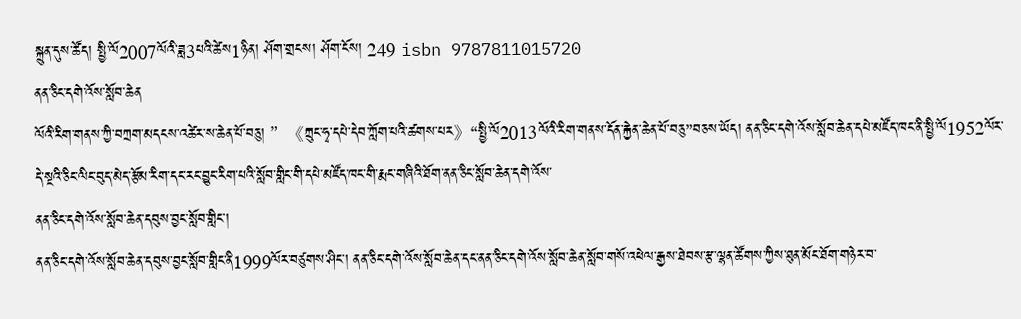སྐྲུན་དུས་ཚོད། སྤྱི་ལོ2007ལོའི་ཟླ3པའི་ཚེས1ཉིན། ཤོག་གྲངས། ཤོག་ངོས། 249 isbn 9787811015720
ནན་ཅིང་དགེ་འོས་སློབ་ཆེན
ལོའི་རིག་གནས་ཀྱི་བཀྲག་མདངས་འཚེར་ས་ཆེན་པོ་བཅུ། ”《ཀྲུང་ཧྭ་དཔེ་དེབ་ཀློག་པའི་ཚགས་པར》“སྤྱི་ལོ2013ལོའི་རིག་གནས་དོན་རྐྱེན་ཆེན་པོ་བཅུ”བཅས་ཡོད། ནན་ཅིང་དགེ་འོས་སློབ་ཆེན་དཔེ་མཛོད་ཁང་ནི་སྤྱི་ལོ1952ལོར་དེ་སྔའི་ཅིང་ལིང་བུད་མེད་རྩོམ་རིག་དང་རང་བྱུང་རིག་པའི་སློབ་གླིང་གི་དཔེ་མཛོད་ཁང་གི་རྨང་གཞིའི་ཐོག་ནན་ཅིང་སློབ་ཆེན་དགེ་འོས་
ནན་ཅིང་དགེ་འོས་སློབ་ཆེན་དབུས་བྱང་སློབ་གླིང་།
ནན་ཅིང་དགེ་འོས་སློབ་ཆེན་དབུས་བྱང་སློབ་གླིང་ནི1999ལོར་བཙུགས་ཤིང་། ནན་ཅིང་དགེ་འོས་སློབ་ཆེན་དང་ནན་ཅིང་དགེ་འོས་སློབ་ཆེན་སློབ་གསོ་འཕེལ་རྒྱས་ཐེབས་རྩ་ལྷན་ཚོགས་ཀྱིས་ཐུན་མོང་ཐོག་གཉེར་བ་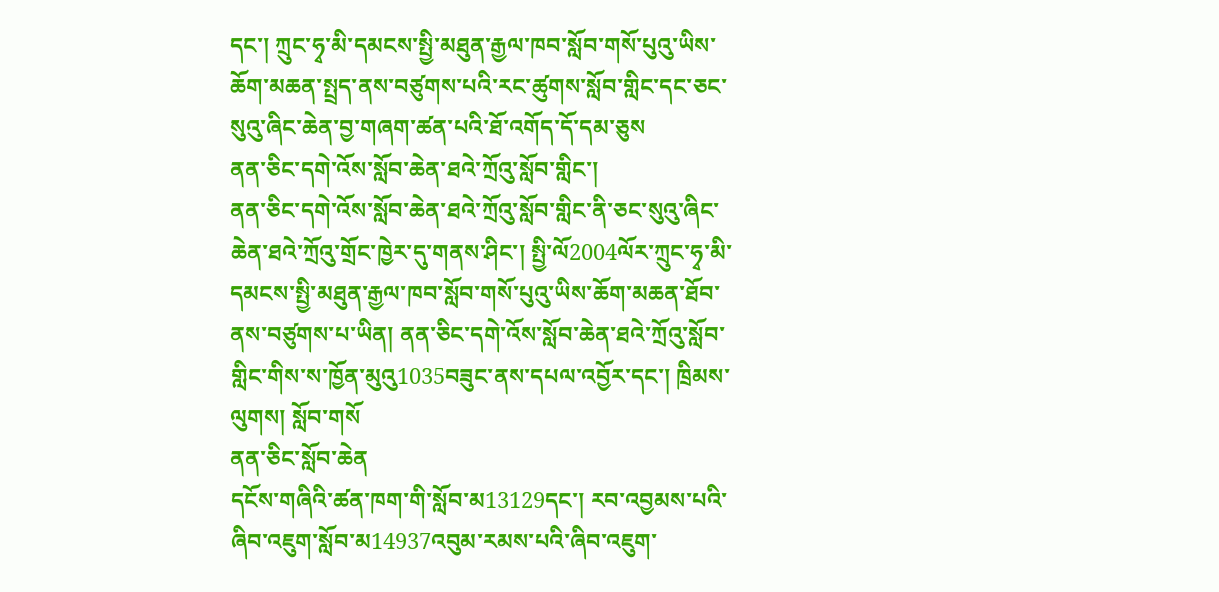དང་། ཀྲུང་ཧྭ་མི་དམངས་སྤྱི་མཐུན་རྒྱལ་ཁབ་སློབ་གསོ་པུའུ་ཡིས་ཆོག་མཆན་སྤྲད་ནས་བཙུགས་པའི་རང་ཚུགས་སློབ་གླིང་དང་ཅང་སུའུ་ཞིང་ཆེན་བྱ་གཞག་ཚན་པའི་ཐོ་འགོད་དོ་དམ་ཅུས
ནན་ཅིང་དགེ་འོས་སློབ་ཆེན་ཐའེ་ཀྲོའུ་སློབ་གླིང་།
ནན་ཅིང་དགེ་འོས་སློབ་ཆེན་ཐའེ་ཀྲོའུ་སློབ་གླིང་ནི་ཅང་སུའུ་ཞིང་ཆེན་ཐའེ་ཀྲོའུ་གྲོང་ཁྱེར་དུ་གནས་ཤིང་། སྤྱི་ལོ2004ལོར་ཀྲུང་ཧྭ་མི་དམངས་སྤྱི་མཐུན་རྒྱལ་ཁབ་སློབ་གསོ་པུའུ་ཡིས་ཆོག་མཆན་ཐོབ་ནས་བཙུགས་པ་ཡིན། ནན་ཅིང་དགེ་འོས་སློབ་ཆེན་ཐའེ་ཀྲོའུ་སློབ་གླིང་གིས་ས་ཁྱོན་མུའུ1035བཟུང་ནས་དཔལ་འབྱོར་དང་། ཁྲིམས་ལུགས། སློབ་གསོ
ནན་ཅིང་སློབ་ཆེན
དངོས་གཞིའི་ཚན་ཁག་གི་སློབ་མ13129དང་། རབ་འབྱམས་པའི་ཞིབ་འཇུག་སློབ་མ14937འབུམ་རམས་པའི་ཞིབ་འཇུག་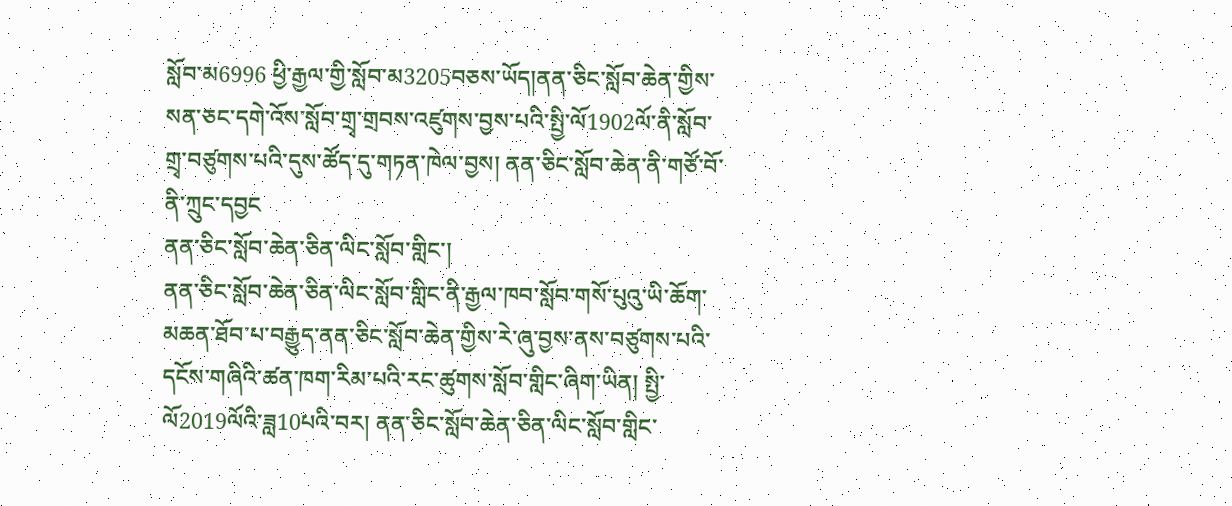སློབ་མ6996 ཕྱི་རྒྱལ་གྱི་སློབ་མ3205བཅས་ཡོད།ནན་ཅིང་སློབ་ཆེན་གྱིས་སན་ཅང་དགེ་འོས་སློབ་གྲྭ་གྲབས་འཛུགས་བྱས་པའི་སྤྱི་ལོ1902ལོ་ནི་སློབ་གྲྭ་བཙུགས་པའི་དུས་ཚོད་དུ་གཏན་ཁེལ་བྱས། ནན་ཅིང་སློབ་ཆེན་ནི་གཙོ་བོ་ནི་ཀྲུང་དབྱང
ནན་ཅིང་སློབ་ཆེན་ཅིན་ལིང་སློབ་གླིང་།
ནན་ཅིང་སློབ་ཆེན་ཅིན་ལིང་སློབ་གླིང་ནི་རྒྱལ་ཁབ་སློབ་གསོ་པུའུ་ཡི་ཆོག་མཆན་ཐོབ་པ་བརྒྱུད་ནན་ཅིང་སློབ་ཆེན་གྱིས་རེ་ཞུ་བྱས་ནས་བཙུགས་པའི་དངོས་གཞིའི་ཚན་ཁག་རིམ་པའི་རང་ཚུགས་སློབ་གླིང་ཞིག་ཡིན། སྤྱི་ལོ2019ལོའི་ཟླ10པའི་བར། ནན་ཅིང་སློབ་ཆེན་ཅིན་ལིང་སློབ་གླིང་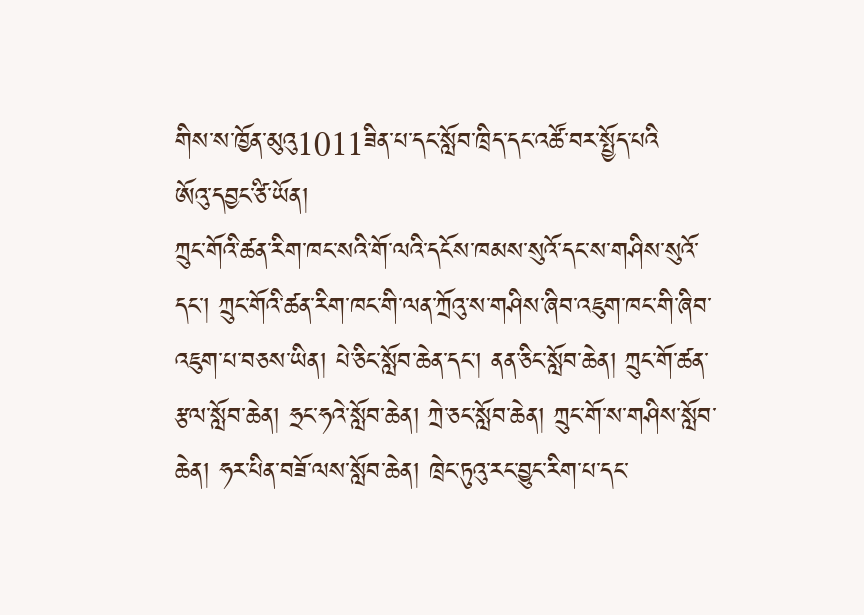གིས་ས་ཁྱོན་མུའུ1011ཟིན་པ་དང་སློབ་ཁྲིད་དང་འཚོ་བར་སྤྱོད་པའི
ཨོའུ་དབྱང་ཙི་ཡོན།
ཀྲུང་གོའི་ཚན་རིག་ཁང་སའི་གོ་ལའི་དངོས་ཁམས་སུའོ་དང་ས་གཤིས་སུའོ་དང་། ཀྲུང་གོའི་ཚན་རིག་ཁང་གི་ལན་ཀྲོའུ་ས་གཤིས་ཞིབ་འཇུག་ཁང་གི་ཞིབ་འཇུག་པ་བཅས་ཡིན། པེ་ཅིང་སློབ་ཆེན་དང་། ནན་ཅིང་སློབ་ཆེན། ཀྲུང་གོ་ཚན་རྩལ་སློབ་ཆེན། ཧྲང་ཧའེ་སློབ་ཆེན། ཀྲེ་ཅང་སློབ་ཆེན། ཀྲུང་གོ་ས་གཤིས་སློབ་ཆེན། ཧར་པིན་བཟོ་ལས་སློབ་ཆེན། ཁྲེང་ཏུའུ་རང་བྱུང་རིག་པ་དང་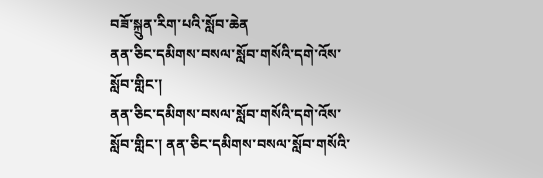བཟོ་སྐྲུན་རིག་པའི་སློབ་ཆེན
ནན་ཅིང་དམིགས་བསལ་སློབ་གསོའི་དགེ་འོས་སློབ་གླིང་།
ནན་ཅིང་དམིགས་བསལ་སློབ་གསོའི་དགེ་འོས་སློབ་གླིང་། ནན་ཅིང་དམིགས་བསལ་སློབ་གསོའི་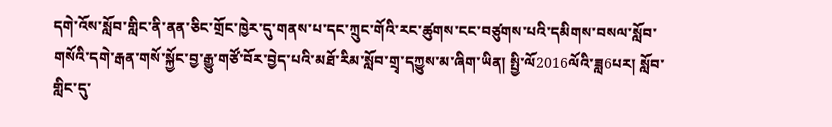དགེ་འོས་སློབ་གླིང་ནི་ནན་ཅིང་གྲོང་ཁྱེར་དུ་གནས་པ་དང་ཀྲུང་གོའི་རང་ཚུགས་ངང་བཙུགས་པའི་དམིགས་བསལ་སློབ་གསོའི་དགེ་རྒན་གསོ་སྐྱོང་བྱ་རྒྱུ་གཙོ་བོར་བྱེད་པའི་མཐོ་རིམ་སློབ་གྲྭ་དཀྱུས་མ་ཞིག་ཡིན། སྤྱི་ལོ2016ལོའི་ཟླ6པར། སློབ་གླིང་དུ་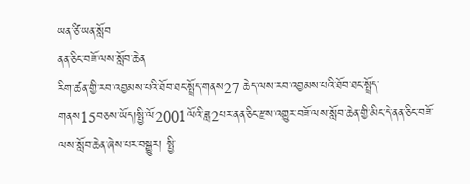ཡན་ཙི་ཡན་སློབ
ནན་ཅིང་བཟོ་ལས་སློབ་ཆེན
རིག་ཚན་གྱི་རབ་འབྱམས་པའི་ཐོབ་ཐང་སྤྲོད་གནས27 ཆེད་ལས་རབ་འབྱམས་པའི་ཐོབ་ཐང་སྤྲོད་གནས15བཅས་ཡོད།སྤྱི་ལོ2001ལོའི་ཟླ2པར་ནན་ཅིང་རྫས་འགྱུར་བཟོ་ལས་སློབ་ཆེན་གྱི་མིང་དེ་ནན་ཅིང་བཟོ་ལས་སློབ་ཆེན་ཞེས་པར་བསྒྱུར། སྤྱི་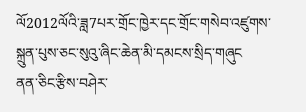ལོ2012ལོའི་ཟླ7པར་གྲོང་ཁྱེར་དང་གྲོང་གསེབ་འཛུགས་སྐྲུན་པུས་ཅང་སུའུ་ཞིང་ཆེན་མི་དམངས་སྲིད་གཞུང
ནན་ཅིང་རྩིས་བཤེར་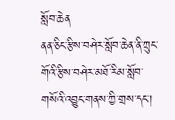སློབ་ཆེན
ནན་ཅིང་རྩིས་བཤེར་སློབ་ཆེན་ནི་ཀྲུང་གོའི་རྩིས་བཤེར་མཐོ་རིམ་སློབ་གསོའི་འབྱུང་གནས་ཀྱི་གྲས་དང་།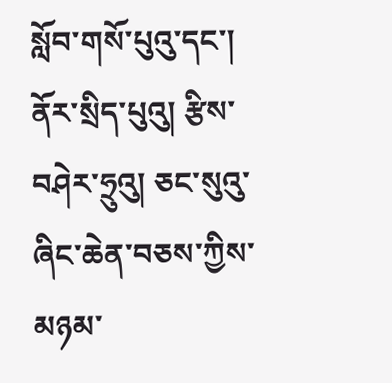སློབ་གསོ་པུའུ་དང་། ནོར་སྲིད་པུའུ། རྩིས་བཤེར་ཧྲུའུ། ཅང་སུའུ་ཞིང་ཆེན་བཅས་ཀྱིས་མཉམ་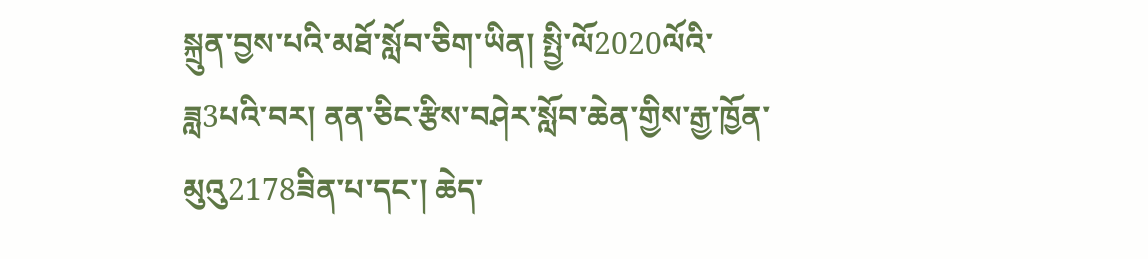སྐྲུན་བྱས་པའི་མཐོ་སློབ་ཅིག་ཡིན། སྤྱི་ལོ2020ལོའི་ཟླ3པའི་བར། ནན་ཅིང་རྩིས་བཤེར་སློབ་ཆེན་གྱིས་རྒྱ་ཁྱོན་མུའུ2178ཟིན་པ་དང་། ཆེད་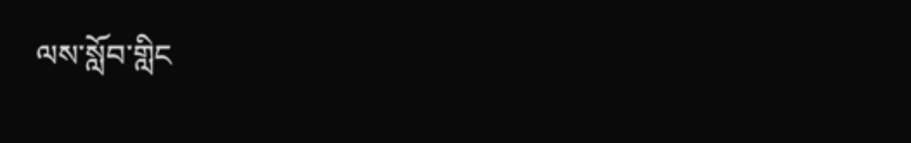ལས་སློབ་གླིང